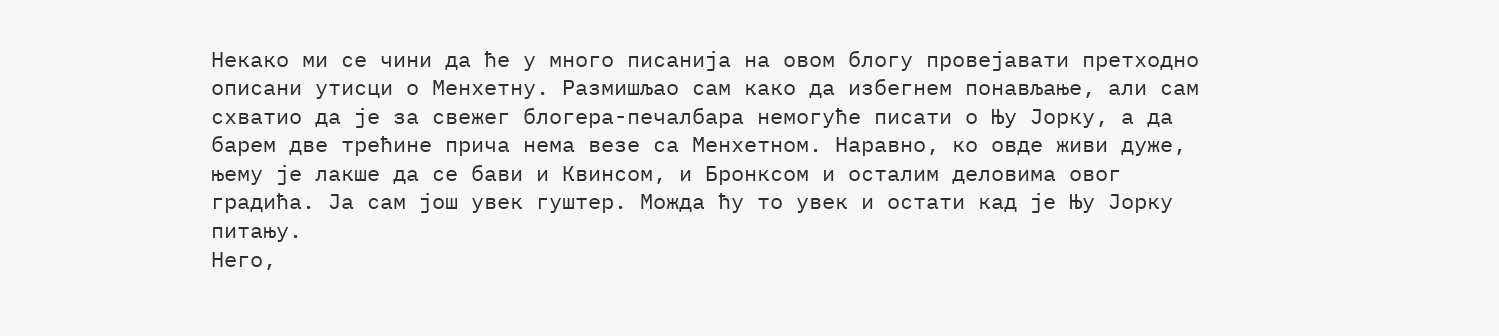Некако ми се чини да ће у много писанија на овом блогу провејавати претходно описани утисци о Менхетну. Размишљао сам како да избегнем понављање, али сам схватио да је за свежег блогера-печалбара немогуће писати о Њу Јорку, а да барем две трећине прича нема везе са Менхетном. Наравно, ко овде живи дуже, њему је лакше да се бави и Квинсом, и Бронксом и осталим деловима овог градића. Ја сам још увек гуштер. Можда ћу то увек и остати кад је Њу Јорку питању.
Него,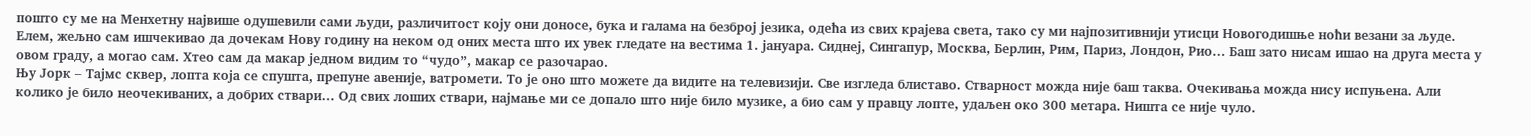пошто су ме на Менхетну највише одушевили сами људи, различитост коју они доносе, бука и галама на безброј језика, одећа из свих крајева света, тако су ми најпозитивнији утисци Новогодишње ноћи везани за људе.
Елем, жељно сам ишчекивао да дочекам Нову годину на неком од оних места што их увек гледате на вестима 1. јануара. Сиднеј, Сингапур, Москва, Берлин, Рим, Париз, Лондон, Рио… Баш зато нисам ишао на друга места у овом граду, а могао сам. Хтео сам да макар једном видим то “чудо”, макар се разочарао.
Њу Јорк – Тајмс сквер, лопта која се спушта, препуне авеније, ватромети. То је оно што можете да видите на телевизији. Све изгледа блиставо. Стварност можда није баш таква. Очекивања можда нису испуњена. Али колико је било неочекиваних, а добрих ствари… Од свих лоших ствари, најмање ми се допало што није било музике, а био сам у правцу лопте, удаљен око 300 метара. Ништа се није чуло.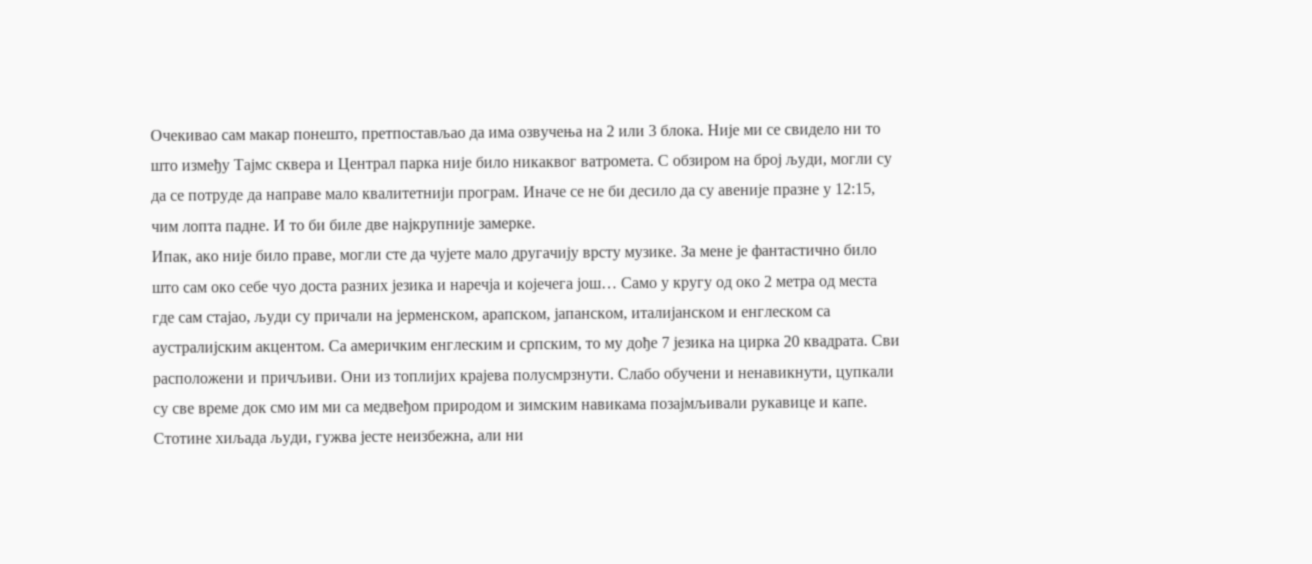Очекивао сам макар понешто, претпостављао да има озвучења на 2 или 3 блока. Није ми се свидело ни то што између Тајмс сквера и Централ парка није било никаквог ватромета. С обзиром на број људи, могли су да се потруде да направе мало квалитетнији програм. Иначе се не би десило да су авеније празне у 12:15, чим лопта падне. И то би биле две најкрупније замерке.
Ипак, ако није било праве, могли сте да чујете мало другачију врсту музике. За мене је фантастично било што сам око себе чуо доста разних језика и наречја и којечега још… Само у кругу од око 2 метра од места где сам стајао, људи су причали на јерменском, арапском, јапанском, италијанском и енглеском са аустралијским акцентом. Са америчким енглеским и српским, то му дође 7 језика на цирка 20 квадрата. Сви расположени и причљиви. Они из топлијих крајева полусмрзнути. Слабо обучени и ненавикнути, цупкали су све време док смо им ми са медвеђом природом и зимским навикама позајмљивали рукавице и капе.
Стотине хиљада људи, гужва јесте неизбежна, али ни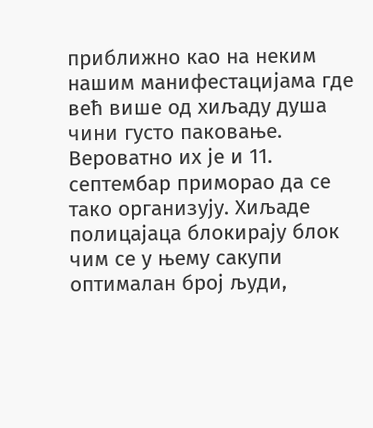приближно као на неким нашим манифестацијама где већ више од хиљаду душа чини густо паковање. Вероватно их је и 11. септембар приморао да се тако организују. Хиљаде полицајаца блокирају блок чим се у њему сакупи оптималан број људи,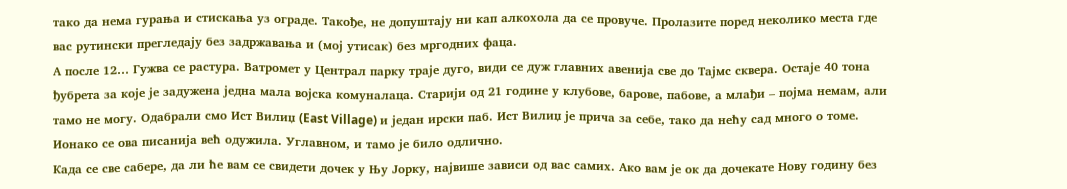тако да нема гурања и стискања уз ограде. Такође, не допуштају ни кап алкохола да се провуче. Пролазите поред неколико места где вас рутински прегледају без задржавања и (мој утисак) без мргодних фаца.
А после 12… Гужва се растура. Ватромет у Централ парку траје дуго, види се дуж главних авенија све до Тајмс сквера. Остаје 40 тона ђубрета за које је задужена једна мала војска комуналаца. Старији од 21 године у клубове, барове, пабове, а млађи – појма немам, али тамо не могу. Одабрали смо Ист Вилиџ (East Village) и један ирски паб. Ист Вилиџ је прича за себе, тако да нећу сад много о томе. Ионако се ова писанија већ одужила. Углавном, и тамо је било одлично.
Када се све сабере, да ли ће вам се свидети дочек у Њу Јорку, највише зависи од вас самих. Ако вам је ок да дочекате Нову годину без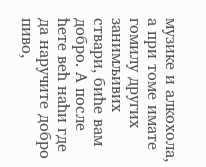музике и алкохола, а при томе имате гомилу других занимљивих ствари, биће вам добро. А после ћете већ наћи где да наручите добро пиво,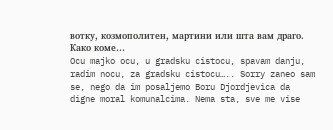вотку, козмополитен, мартини или шта вам драго. Како коме…
Ocu majko ocu, u gradsku cistocu, spavam danju, radim nocu, za gradsku cistocu….. Sorry zaneo sam se, nego da im posaljemo Boru Djordjevica da digne moral komunalcima. Nema sta, sve me vise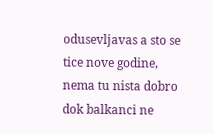odusevljavas a sto se tice nove godine, nema tu nista dobro dok balkanci ne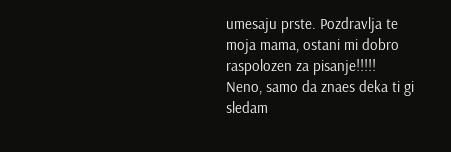umesaju prste. Pozdravlja te moja mama, ostani mi dobro raspolozen za pisanje!!!!!
Neno, samo da znaes deka ti gi sledam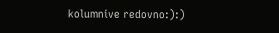kolumnive redovno:):)